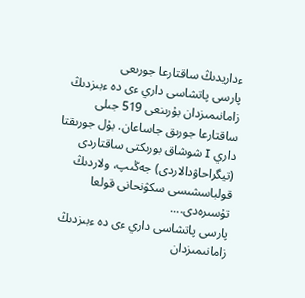ءداريدىڭ ساقتارعا جورىعى
پارسى پاتشاسى داري ءى دە ءبىزدىڭ زامانىمىزدان بۇرىنعى 519 جىلى ساقتارعا جورىق جاساعان. بۇل جورىقتا داري I شوشاق بورىكتى ساقتاردى (تيگراحاۋدالاردى) جەڭىپ، ولاردىڭ قولباسشىسى سكۋنحانى قولعا تۇسىرەدى....
پارسى پاتشاسى داري ءى دە ءبىزدىڭ زامانىمىزدان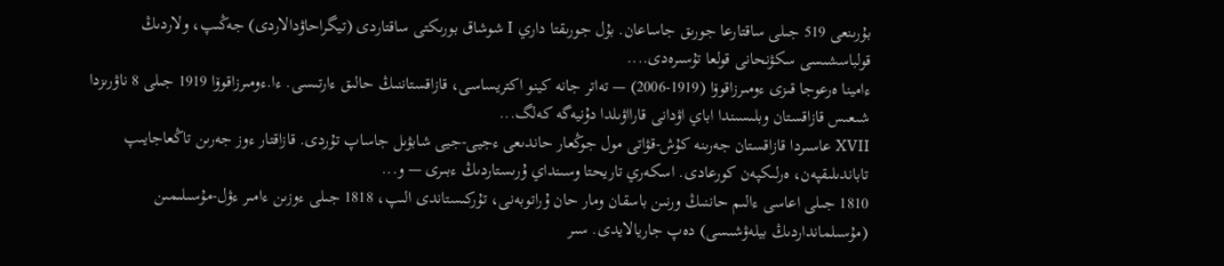بۇرىنعى 519 جىلى ساقتارعا جورىق جاساعان. بۇل جورىقتا داري I شوشاق بورىكتى ساقتاردى (تيگراحاۋدالاردى) جەڭىپ، ولاردىڭ قولباسشىسى سكۋنحانى قولعا تۇسىرەدى....
ءامينا ەرعوجا قىزى ءومىرزاقوۆا (1919-2006) — تەاتر جانە كينو اكتريساسى، قازاقستاننىڭ حالىق ءارتىسى. ءا.ءومىرزاقوۆا 1919 جىلى 8 ناۋرىزدا شىعىس قازاقستان وبلىسىندا اباي اۋدانى قارااۋىلدا دۇنيەگە كەلگ...
XVII عاسىردا قازاقستان جەرىنە كۇش-قۋاتى مول جوڭعار حاندىعى ءجيى-جيى شابۋىل جاساپ تۇردى. قازاقتار ءوز جەرىن تاڭعاجايىپ تاباندىلىقپەن، ەرلىكپەن كورعادى. اسكەري تاريحتا وسىنداي ۇرىستاردىڭ ءبىرى — و...
1810 جىلى اعاسى ءالىم حاننىڭ ورنىن باسقان ومار حان ۇراتوبەنى، تۇركىستاندى الىپ، 1818 جىلى ءوزىن ءامىر ءۋل-مۇسىلىمىن (مۇسىلمانداردىڭ بيلەۋشىسى) دەپ جاريالايدى. سىر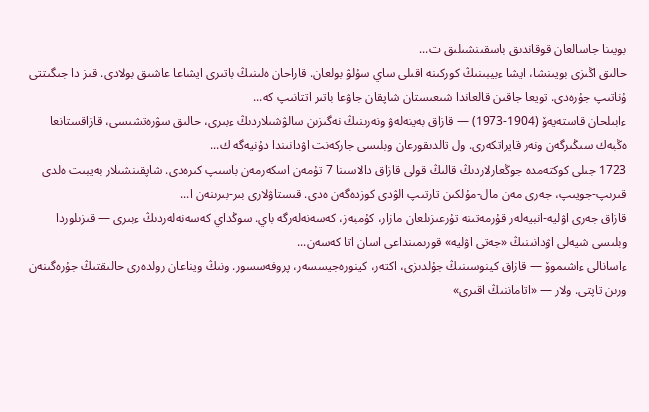بويىنا جاسالعان قوقاندىق باسقىنشىلىق ت...
حالىق اڭىزى بويىنشا، ايشا ءبيبىنىڭ كوركىنە اقىلى ساي سۇلۋ بولعان. قاراحان ەلىنىڭ باتىرى ايشاعا عاشىق بولادى. قىز دا جىگىتتى ۇناتىپ جۇرەدى. تويعا جاقىن قالعاندا شىعىستان شاپقان جاۋعا باتىر اتتانىپ كە...
ءابىلحان قاستەيەۆ (1904-1973) — قازاق بەينەلەۋ ونەرىنىڭ نەگىزىن سالۋشىلاردىڭ ءبىرى، حالىق سۋرەتشىسى، قازاقستانعا ەڭبەك سىڭىرگەن ونەر قايراتكەرى. ول تالدىقورعان وبلىسى جاركەنت اۋدانىندا دۇنيەگە ك...
1723 جىلى كوكتەمدە جوڭعارلاردىڭ قالىڭ قولى قازاق دالاسىنا 7 تۇمەن اسكەرمەن باسىپ كىرەدى. شاپقىنشىلار بەيبىت ەلدى قىرىپ-جويىپ، جەرى مەن مال-مۇلكىن تارتىپ الۋدى كوزدەگەن ەدى. قىستاۋلارى بىر-بىرىنەن ا...
قازاق جەرى اۋليە-انبيەلەر قۇرمەتىنە تۇرعىزىلعان مازار، كۇمبەز، كەسەنەلەرگە باي. سوڭداي كەسەنەلەردىڭ ءبىرى — قىزىلوردا وبلىسى شيەلى اۋدانىنىڭ «جەتى اۋليە» قورىمىنداعى اسان اتا كەسەن...
ءاسانالى ءاشىموۆ — قازاق كينوسىنىڭ جۇلدىزى، اكتەر، كينورەجيسسەر، پروفەسسور. ونىڭ ويناعان رولدەرى حالىقتىڭ جۇرەگىنەن ورىن تاپتى. ولار — «اتاماننىڭ اقىرى»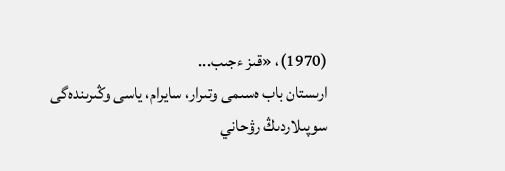(1970)، «قىز ءجىب...
ارىستان باب ەسىمى وتىرار، سايرام، ياسى وڭىرىندەگى سوپىلاردىڭ رۋحاني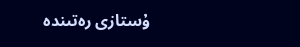ۇستازى رەتىندە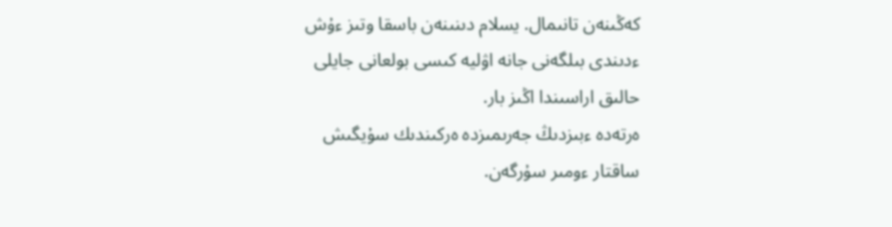كەڭىنەن تانىمال. يسلام دىنىنەن باسقا وتىز ءۇش ءدىندى بىلگەنى جانە اۋليە كىسى بولعانى جايلى حالىق اراسىندا اڭىز بار.
ەرتەدە ءبىزدىڭ جەرىمىزدە ەركىندىك سۇيگىش ساقتار ءومىر سۇرگەن.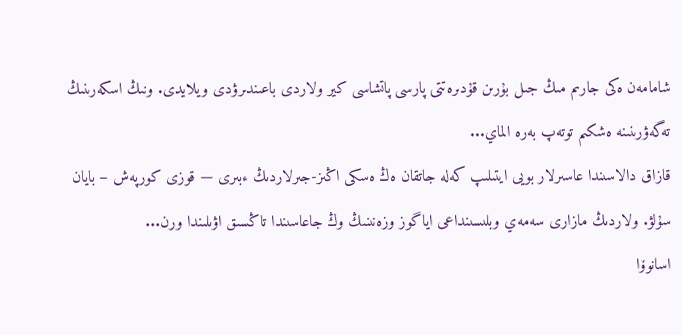شامامەن ەكى جارىم مىڭ جىل بۇرىن قۇدىرەتتى پارسى پاتشاسى كير ولاردى باعىندىرۋدى ويلايدى. ونىڭ اسكەرىنىڭ تەگەۋرىنىنە ەشكىم توتەپ بەرە الماي...
قازاق دالاسىندا عاسىرلار بويى ايتىلىپ كەلە جاتقان ەڭ ەسكى اڭىز-جىرلاردىڭ ءبىرى — قوزى كورپەش – بايان سۇلۋ. ولاردىڭ مازارى سەمەي وبلىسىنداعى اياگوز وزەنىنىڭ وڭ جاعاسىندا تاڭسىق اۋىلىندا ورن...
اسانوۆا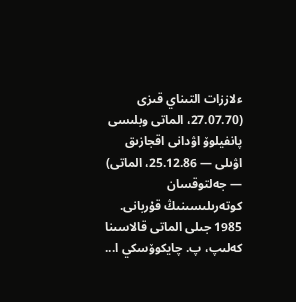ءلاززات التىناي قىزى (27.07.70، الماتى وبلىسى پانفيلوۆ اۋدانى اقجازىق اۋىلى — 25.12.86، الماتى) — جەلتوقسان كوتەرىلىسىنىڭ قۇربانى. 1985 جىلى الماتى قالاسىنا كەلىپ، پ. چايكوۆسكي ا...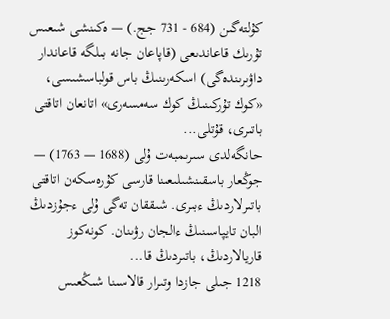كۇلتەگىن (684 - 731 جج.) — ەكىنشى شىعىس تۇرىك قاعاندىعى (قاپاعان جانە بىلگە قاعاندار داۋىرىندەگى) اسكەرىنىڭ باس قولباسشىسى، «كوك تۇركىنىڭ كوك سەمسەرى» اتانعان اتاقتى باتىرى، قۇتلى...
حانگەلدى سىرىمبەت ۇلى (1688 — 1763) — جوڭعار باسقىنشىلىعىنا قارسى كۇرەسكەن اتاقتى باتىرلاردىڭ ءبىرى. شىققان تەگى ۇلى ءجۇزدىڭ البان تايپاسىنىڭ ءالجان رۋىنان. كونەكوز قاريالاردىڭ، باتىردىڭ قا...
1218 جىلى جازدا وتىرار قالاسىنا شىڭعىس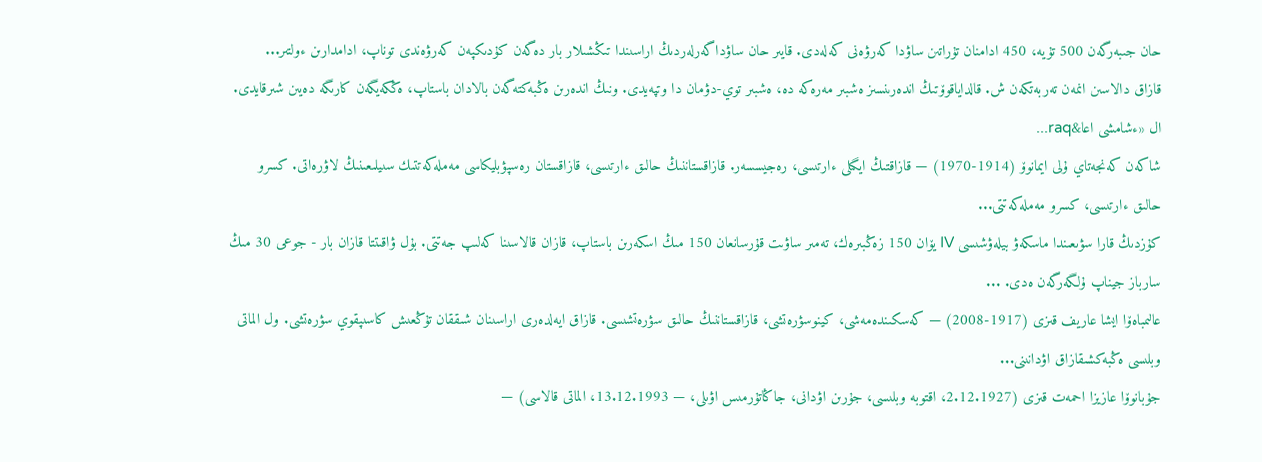حان جىبەرگەن 500 تۇيە، 450 ادامنان تۇراتىن ساۋدا كەرۋەنى كەلەدى. قايىر حان ساۋداگەرلەردىڭ اراسىندا تىڭشىلار بار دەگەن كۇدىكپەن كەرۋەندى توناپ، ادامدارىن ءولتىر...
قازاق دالاسىن انمەن تەربەتكەن ش. قالداياقوۆتىڭ اندەرىنسىز ەشبىر مەرەكە دە، ەشبىر توي-دۋمان دا وتپەيدى. ونىڭ اندەرىن ەڭبەكتەگەن بالادان باستاپ، ەڭكەيگەن كارىگە دەيىن شىرقايدى. ال «ءشامشى اعا&raq...
شاكەن كەنجەتاي ۇلى ايمانوۆ (1914-1970) — قازاقتىڭ ايگىلى ءارتىسى، رەجيسسەر. قازاقستاننىڭ حالىق ءارتىسى، قازاقستان رەسپۋبليكاسى مەملەكەتتىك سىيلىعىنىڭ لاۋرەاتى. كسرو حالىق ءارتىسى، كسرو مەملەكەتتى...
كۇزدىڭ قارا سۋىعىندا ماسكەۋ بيلەۋشىسى IV يۆان 150 زەڭبىرەك، تەمىر ساۋىت قۇرسانعان 150 مىڭ اسكەرىن باستاپ، قازان قالاسىنا كەلىپ جەتتى. بۇل ۋاقىتتا قازان بار - جوعى 30 مىڭ سارباز جيناپ ۇلگەرگەن ەدى. ...
عالىمباەۆا ايشا عاريف قىزى (1917-2008) — كەسكىندەمەشى، كينوسۋرەتشى، قازاقستاننىڭ حالىق سۋرەتشىسى. قازاق ايەلدەرى اراسىنان شىققان تۇڭعىش كاسىپقوي سۋرەتشى. ول الماتى وبلىسى ەڭبەكشىقازاق اۋدانىنى...
جۇبانوۆا عازيزا احمەت قىزى (2.12.1927، اقتوبە وبلىسى، جۇرىن اۋدانى، جاڭاتۇرمىس اۋىلى، — 13.12.1993، الماتى قالاسى) —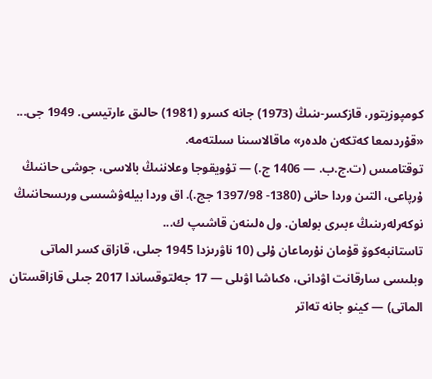كومپوزيتور، قازكسر-ىنىڭ (1973) جانە كسرو (1981) حالىق ءارتيسى. 1949 جى...
«قۇردىمعا كەتكەن ەلدەر» ماقالاسىنا سىلتەمە.
توقتامىس (ت.ج.ب. — 1406 ج.) — تۇويقوجا وعلاننىڭ بالاسى، جوشى حاننىڭ ۇرپاعى، التىن وردا حانى (1380- 1397/98 جج.). اق وردا بيلەۋشىسى ورىسحاننىڭ نوكەرلەرىنىڭ ءبىرى بولعان. ول ەلىنەن قاشىپ ك...
تاستانبەكوۆ قۇمان نۇرماعان ۇلى (10 ناۋرىزدا 1945 جىلى، قازاق كسر الماتى وبلىسى سارقانت اۋدانى، ەكىاشا اۋىلى — 17 جەلتوقساندا 2017 جىلى قازاقستان الماتى) — كينو جانە تەاتر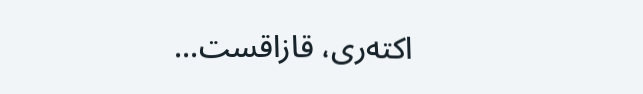اكتەرى، قازاقست...